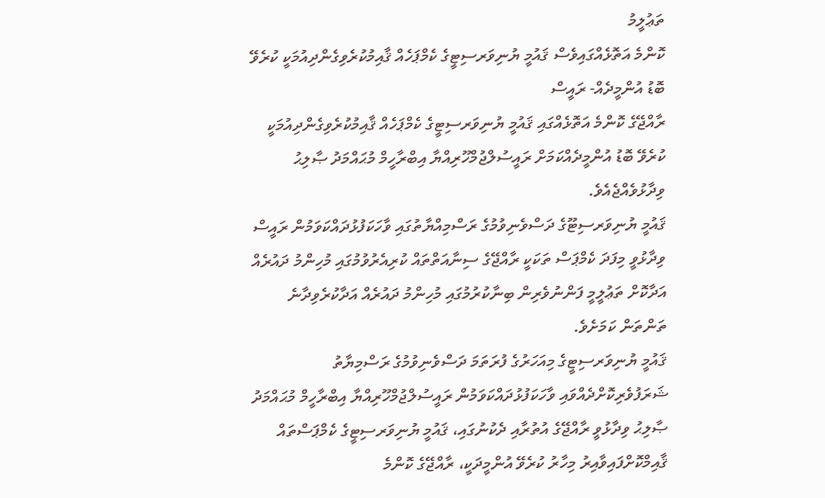ތަޢުލީމު
ކޮންމެ އަތޮޅެއްގައިވެސް ޤައުމީ ޔުނިވަރސިޓީގެ ކެމްޕަހެއް ޤާއިމުކުރެވިގެންދިއުމަކީ ކުރެވޭ ބޮޑު އުންމީދެއް- ރައީސް
ރާއްޖޭގެ ކޮންމެ އަތޮޅެއްގައި ޤައުމީ ޔުނިވަރސިޓީގެ ކެމްޕަހެއް ޤާއިމުކުރެވިގެންދިއުމަކީ ކުރެވޭ ބޮޑު އުންމީދެއްކަމަށް ރައީސުލްޖުމްހޫރިއްޔާ އިބްރާހީމް މުޙައްމަދު ޞާލިޙު ވިދާޅުވެއްޖެއެވެ.
ޤައުމީ ޔުނިވަރސިޓޫގެ ދަސްވެނިވުމުގެ ރަސްމިއްޔާތުގައި ވާހަކަފުޅުދައްކަވަމުން ރައީސް ވިދާޅުވީ މިފަދަ ކެމްޕަސް ތަކަކީ ރާއްޖޭގެ ސިނާއަތްތައް ކުރިއެރުވުމުގައި މުހިންމު ދައުރެއް އަދާކޮށް ތަޢުލީމީ ފަންނުވެރިން ބިނާކުރުމުގައި މުހިންމު ދައުރެއް އަދާކުރެވިދާނެ ތަންތަން ކަމަށެވެ.
ޤައުމީ ޔުނިވަރސިޓީގެ މިއަހަރުގެ ފުރަތަމަ ދަސްވެނިވުމުގެ ރަސްމިޔާތު ޝަރަފުވެރިކޮށްދެއްވައި ވާހަކަފުޅުދައްކަވަމުން ރައީސުލްޖުމްހޫރިއްޔާ އިބްރާހީމް މުޙައްމަދު ޞާލިޙު ވިދާޅުވީ ރާއްޖޭގެ އުތުރާއި ދެކުނުގައި، ޤައުމީ ޔުނިވަރސިޓީގެ ކެމްޕަސްތައް ޤާއިމްކޮށްފައިވާއިރު މިހާރު ކުރެވޭ އުންމީދަކީ، ރާއްޖޭގެ ކޮންމެ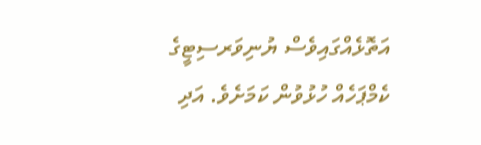އަތޮޅެއްގައިވެސް ޔުނިވަރސިޓީގެ ކެމްޕަހެއް ހުޅުވުން ކަމަށެވެ. އަދި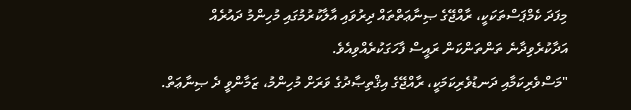މިފަދަ ކެމްޕަސްތަކަކީ، ރާއްޖޭގެ ޞިނާޢަތްތައް ދިރުވައި އާލާކުރުމުގައި މުހިންމު ދައުރެއް އަދާކުރެވިދާނެ ތަންތަންކަން ރައީސް ފާހަގަކުރެއްވިއެވެ.
"މަސްވެރިކަމާއި ދަނޑުވެރިކަމަކީ، ރާއްޖޭގެ އިޤްތިޞާދުގެ ވަރަށް މުހިންމު، ޒަމާންވީ ދެ ޞިނާޢަތް.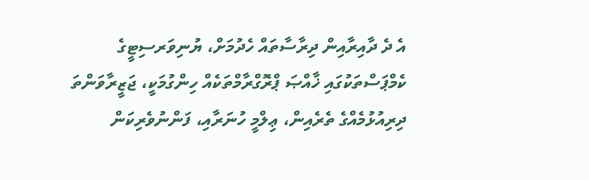އެ ދެ ދާއިރާއިން ދިރާސާތައް ހެދުމަށް، ޔުނިވަރސިޓީގެ ކެމްޕަސްތަކުގައި ޚާއްޞަ ޕްރޮގްރާމްތަކެއް ހިންގުމަކީ، ޖަޒީރާވަންތަ ދިރިއުޅުމެއްގެ ތެރެއިން، ޢިލްމީ ހުނަރާއި، ފަންނުވެރިކަން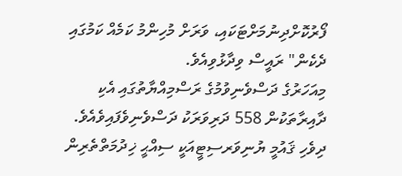ފޯރުކޮށްދިނުމަށްޓަކައި، ވަރަށް މުހިންމު ކަމެއް ކަމުގައި ދެކެން" ރައީސް ވިދާޅުވިއެވެ.
މިއަހަރުގެ ދަސްވެނިވުމުގެ ރަސްމިއްޔާތުގައި އެކި ދާއިރާތަކުން 558 ދަރިވަރަކު ދަސްވެނިވެފައިވެއެވެ. ދިވެހި ޤައުމީ ޔުނިވަރސިޓީއަކީ ސިއްޙީ ޚިދުމަތްތެރިން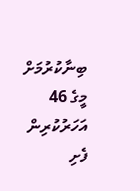ބިނާކުރުމަށް މީގެ 46 އަހަރުކުރިން ފެށި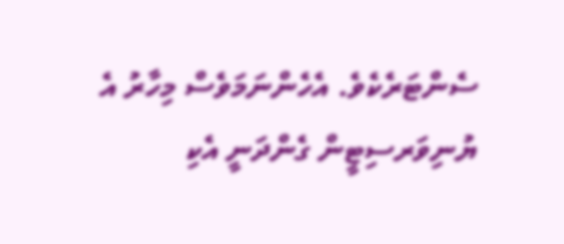ސެންޓަރެކެވެ. އެހެންނަމަވެސް މިހާރު އެ ޔުނިވަރސިޓީން ގެންދަނީ އެކި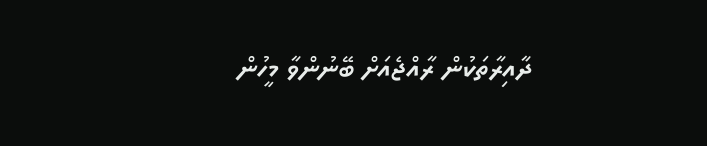ދާއިރާތަކުން ރާއްޖެއަށް ބޭނުންވާ މީހުން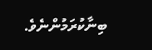ބިނާކުރަމުންނެވެ.